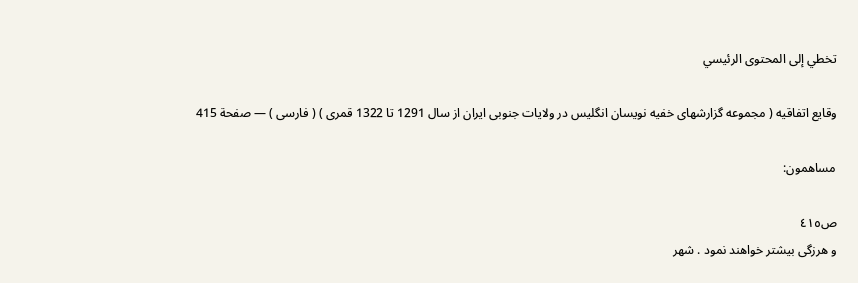تخطي إلى المحتوى الرئيسي

وقايع اتفاقيه ( مجموعه گزارشهاى خفيه نويسان انگليس در ولايات جنوبى ايران از سال 1291 تا 1322 قمرى ) ( فارسى ) — صفحة 415

مساهمون:

ص٤١٥
و هرزگى بيشتر خواهند نمود . شهر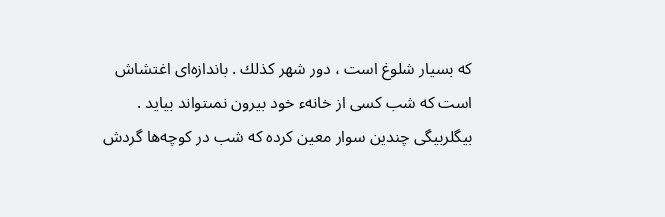كه بسيار شلوغ است ، دور شهر كذلك . باندازه‌اى اغتشاش است كه شب كسى از خانهء خود بيرون نمىتواند بيايد . بيگلربيگى چندين سوار معين كرده كه شب در كوچه‌ها گردش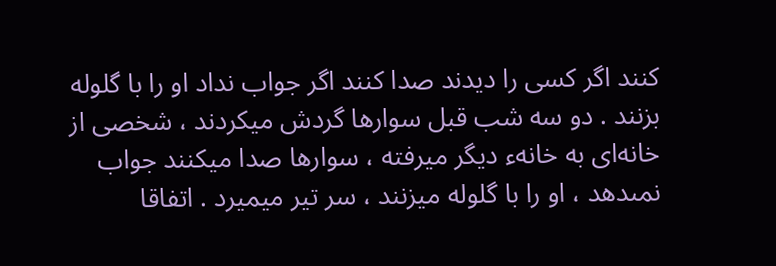كنند اگر كسى را ديدند صدا كنند اگر جواب نداد او را با گلوله بزنند . دو سه شب قبل سوارها گردش ميكردند ، شخصى از خانه‌اى به خانهء ديگر ميرفته ، سوارها صدا ميكنند جواب نمىدهد ، او را با گلوله ميزنند ، سر تير ميميرد . اتفاقا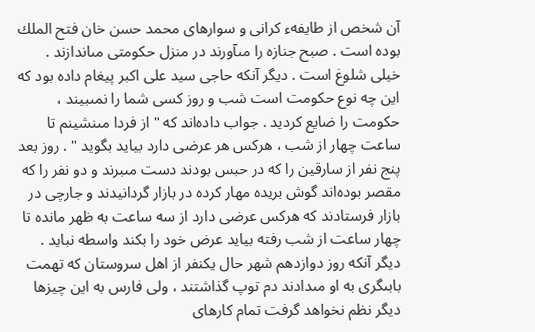آن شخص از طايفهء كرانى و سوارهاى محمد حسن خان فتح الملك بوده است . صبح جنازه را مىآورند در منزل حكومتى مىاندازند . خيلى شلوغ است . ديگر آنكه حاجى سيد على اكبر پيغام داده بود كه اين چه نوع حكومت است شب و روز كسى شما را نمىبيند ، حكومت را ضايع كرديد . جواب داده‌اند كه " از فردا مىنشينم تا ساعت چهار از شب ، هركس هر عرضى دارد بيايد بگويد " . روز بعد پنج نفر از سارقين را كه در حبس بودند دست مىبرند و دو نفر را كه مقصر بوده‌اند گوش بريده مهار كرده در بازار گردانيدند و جارچى در بازار فرستادند كه هركس عرضى دارد از سه ساعت به ظهر مانده تا چهار ساعت از شب رفته بيايد عرض خود را بكند واسطه نبايد . ديگر آنكه روز دوازدهم شهر حال يكنفر از اهل سروستان كه تهمت بابىگرى به او مىدادند دم توپ گذاشتند ، ولى فارس به اين چيزها ديگر نظم نخواهد گرفت تمام كارهاى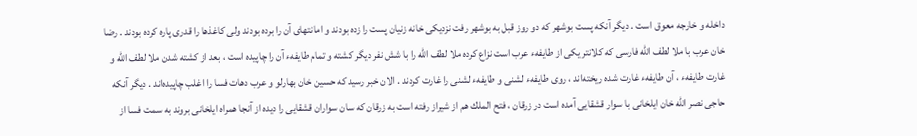داخله و خارجه معوق است . ديگر آنكه پست بوشهر كه دو روز قبل به بوشهر رفت نزديكى خانه زنيان پست را زده بودند و امانتهاى آن را برده بودند ولى كاغذها را قدرى پاره كرده بودند . رضا خان عرب با ملا لطف الله فارسى كه كلانتر يكى از طايفهء عرب است نزاع كرده ملا لطف الله را با شش نفر ديگر كشته و تمام طايفهء آن را چاپيده است ، بعد از كشته شدن ملا لطف الله و غارت طايفهء ، آن طايفهء غارت شده ريخته‌اند ، روى طايفهء لشنى و طايفهء لشنى را غارت كردند . الان خبر رسيد كه حسين خان بهارلو و عرب دهات فسا را اغلب چاپيده‌اند . ديگر آنكه حاجى نصر الله خان ايلخانى با سوار قشقايى آمده است در زرقان ، فتح الملك هم از شيراز رفته است به زرقان كه سان سواران قشقايى را ديده از آنجا همراه ايلخانى بروند به سمت فسا از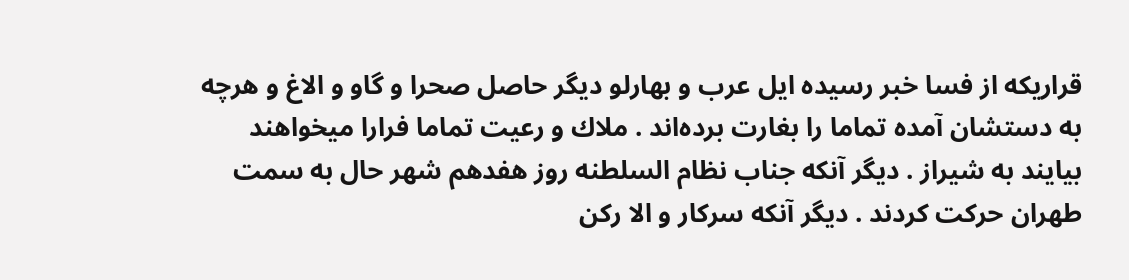قراريكه از فسا خبر رسيده ايل عرب و بهارلو ديگر حاصل صحرا و گاو و الاغ و هرچه به دستشان آمده تماما را بغارت برده‌اند . ملاك و رعيت تماما فرارا ميخواهند بيايند به شيراز . ديگر آنكه جناب نظام السلطنه روز هفدهم شهر حال به سمت طهران حركت كردند . ديگر آنكه سركار و الا ركن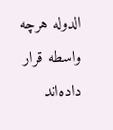الدوله هرچه واسطه قرار داده‌اند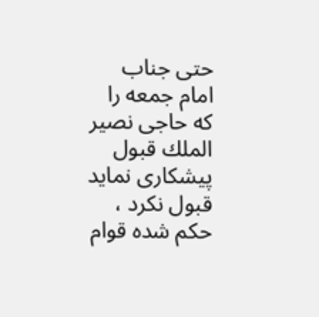حتى جناب امام جمعه را كه حاجى نصير الملك قبول پيشكارى نمايد قبول نكرد ، حكم شده قوام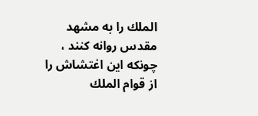الملك را به مشهد مقدس روانه كنند ، چونكه اين اغتشاش را از قوام الملك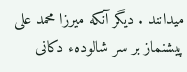ميدانند . ديگر آنكه ميرزا محمد على پيشنماز بر سر شالودهء دكانى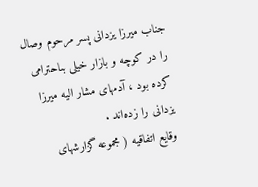جناب ميرزا يزدانى پسر مرحوم وصال را در كوچه و بازار خيلى بىاحترامى كرده بود ، آدمهاى مشار اليه ميرزا يزدانى را زده‌اند .
وقايع اتفاقيه ( مجموعه گزارشهاى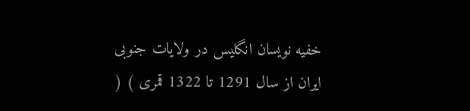خفيه نويسان انگليس در ولايات جنوبى ايران از سال 1291 تا 1322 قمرى ) (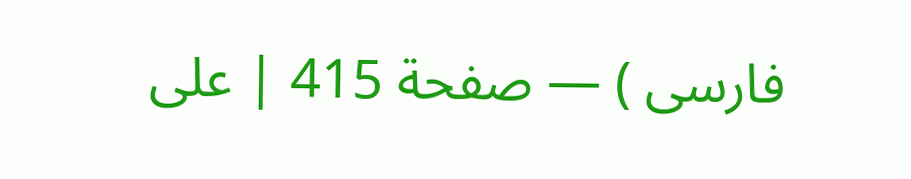فارسى ) — صفحة 415 | على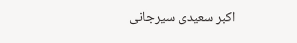اكبر سعيدى سيرجانى